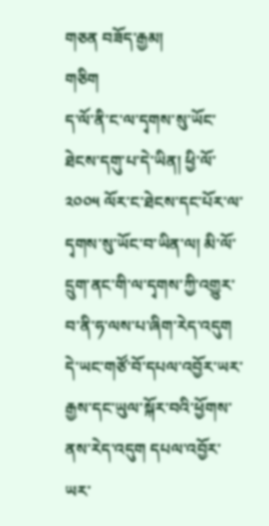གཅན བཟོད་རྒྱམ།
གཅིག
ད་ལོ་ནི་ང་ལ་དྭགས་སུ་ཡོང་ཐེངས་དགུ་པ་དེ་ཡིན། ཕྱི་ལོ་༢༠༠༥ ལོར་ང་ཐེངས་དང་པོར་ལ་དྭགས་སུ་ཡོང་བ་ཡིན་ལ། མི་ལོ་དྲུག་ནང་གི་ལ་དྭགས་ཀྱི་འགྱུར་བ་ནི་ཧ་ལས་པ་ཞིག་རེད་འདུག དེ་ཡང་གཙོ་བོ་དཔལ་འབྱོར་ཡར་རྒྱས་དང་ཡུལ་སྐོར་བའི་ཕྱོགས་ནས་རེད་འདུག དཔལ་འབྱོར་ཡར་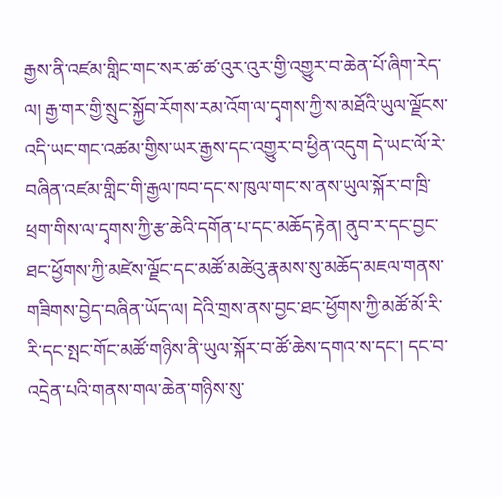རྒྱས་ནི་འཛམ་གླིང་གང་སར་ཚ་ཚ་འུར་འུར་གྱི་འགྱུར་བ་ཆེན་པོ་ཞིག་རེད་ལ། རྒྱ་གར་གྱི་སྲུང་སྐྱོབ་རོགས་རམ་འོག་ལ་དྭགས་ཀྱི་ས་མཐོའི་ཡུལ་ལྗོངས་འདི་ཡང་གང་འཚམ་གྱིས་ཡར་རྒྱས་དང་འགྱུར་བ་ཕྱིན་འདུག དེ་ཡང་ལོ་རེ་བཞིན་འཛམ་གླིང་གི་རྒྱལ་ཁབ་དང་ས་ཁུལ་གང་ས་ནས་ཡུལ་སྐོར་བ་ཁྲི་ཕྲག་གིས་ལ་དྭགས་ཀྱི་རྩ་ཆེའི་དགོན་པ་དང་མཆོད་རྟེན། ནུབ་ར་དང་བྱང་ཐང་ཕྱོགས་ཀྱི་མཛེས་ལྗོང་དང་མཚོ་མཚེའུ་རྣམས་སུ་མཆོད་མཇལ་གནས་གཟིགས་བྱེད་བཞིན་ཡོད་ལ། དེའི་གྲས་ནས་བྱང་ཐང་ཕྱོགས་ཀྱི་མཚོ་མོ་རི་རི་དང་སྤང་གོང་མཚོ་གཉིས་ནི་ཡུལ་སྐོར་བ་ཚོ་ཆེས་དགའ་ས་དང་། དང་བ་འདྲེན་པའི་གནས་གལ་ཆེན་གཉིས་སུ་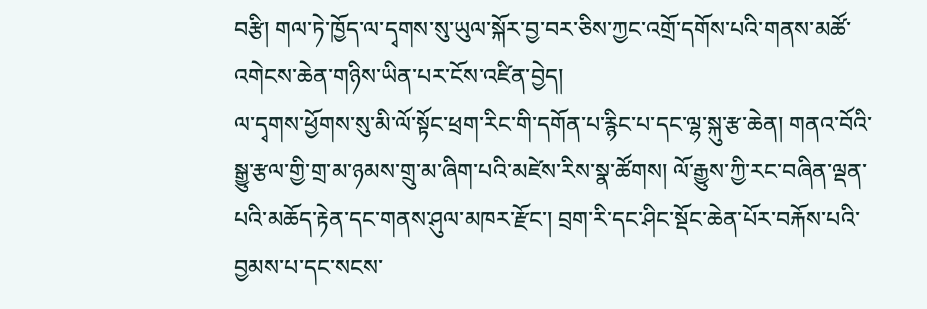བརྩི། གལ་ཏེ་ཁྱོད་ལ་དྭགས་སུ་ཡུལ་སྐོར་བྱ་བར་ཅིས་ཀྱང་འགྲོ་དགོས་པའི་གནས་མཚོ་འགེངས་ཆེན་གཉིས་ཡིན་པར་ངོས་འཛིན་བྱེད།
ལ་དྭགས་ཕྱོགས་སུ་མི་ལོ་སྟོང་ཕྲག་རིང་གི་དགོན་པ་རྙིང་པ་དང་ལྷ་སྐུ་རྩ་ཆེན། གནའ་བོའི་སྒྱུ་རྩལ་གྱི་གྲ་མ་ཉམས་གྲུ་མ་ཞིག་པའི་མཛེས་རིས་སྣ་ཚོགས། ལོ་རྒྱུས་ཀྱི་རང་བཞིན་ལྡན་པའི་མཆོད་རྟེན་དང་གནས་ཤུལ་མཁར་རྫོང་། བྲག་རི་དང་ཤིང་སྡོང་ཆེན་པོར་བརྐོས་པའི་བྱམས་པ་དང་སངས་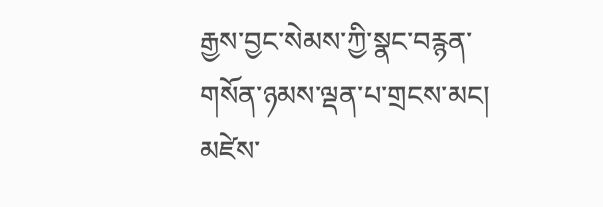རྒྱས་བྱང་སེམས་ཀྱི་སྣང་བརྙན་གསོན་ཉམས་ལྡན་པ་གྲངས་མང།
མཛེས་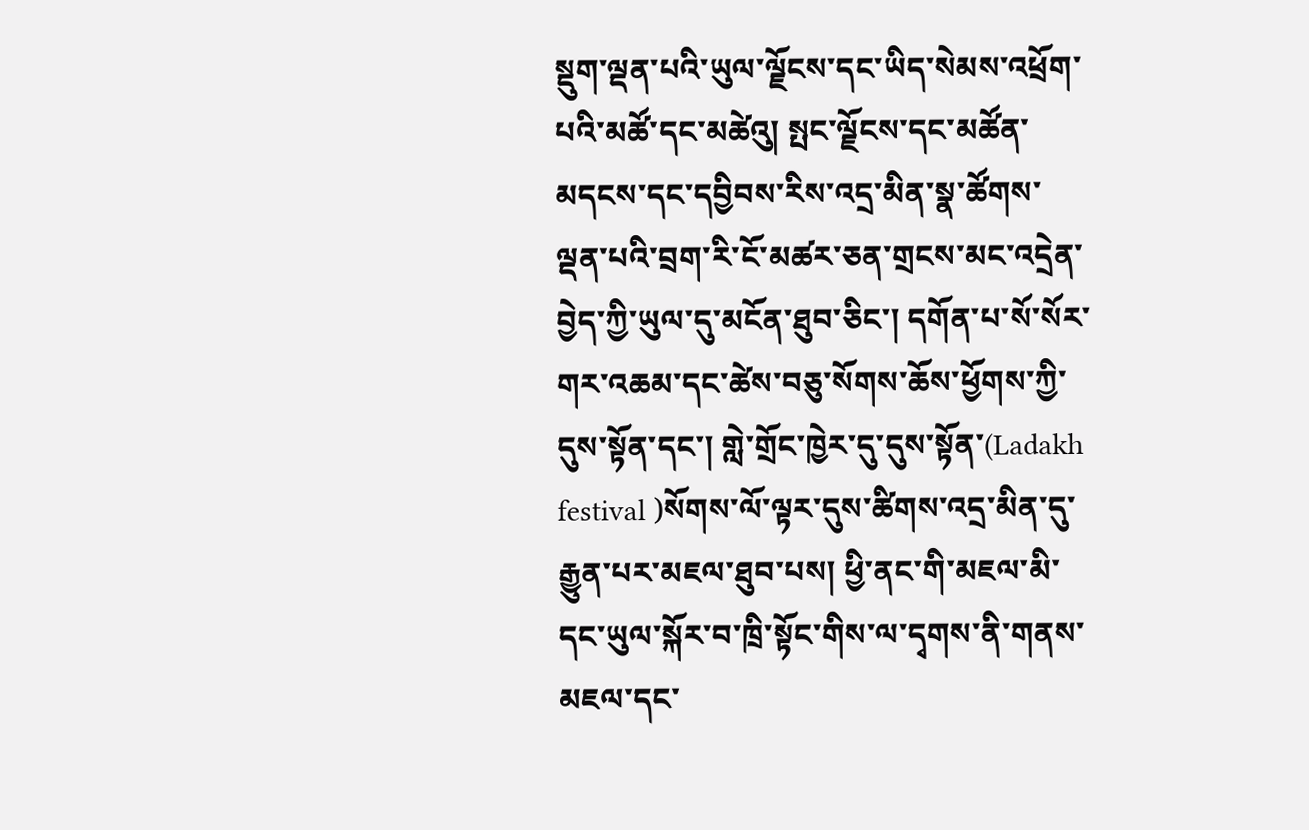སྡུག་ལྡན་པའི་ཡུལ་ལྗོངས་དང་ཡིད་སེམས་འཕྲོག་པའི་མཚོ་དང་མཚེའུ། སྤང་ལྗོངས་དང་མཚོན་མདངས་དང་དབྱིབས་རིས་འདྲ་མིན་སྣ་ཚོགས་ལྡན་པའི་བྲག་རི་ངོ་མཚར་ཅན་གྲངས་མང་འདྲེན་བྱེད་ཀྱི་ཡུལ་དུ་མངོན་ཐུབ་ཅིང་། དགོན་པ་སོ་སོར་གར་འཆམ་དང་ཚེས་བཅུ་སོགས་ཆོས་ཕྱོགས་ཀྱི་དུས་སྟོན་དང་། གླེ་གྲོང་ཁྱེར་དུ་དུས་སྟོན་(Ladakh festival )སོགས་ལོ་ལྟར་དུས་ཚིགས་འདྲ་མིན་དུ་རྒྱུན་པར་མཇལ་ཐུབ་པས། ཕྱི་ནང་གི་མཇལ་མི་དང་ཡུལ་སྐོར་བ་ཁྲི་སྟོང་གིས་ལ་དྭགས་ནི་གནས་མཇལ་དང་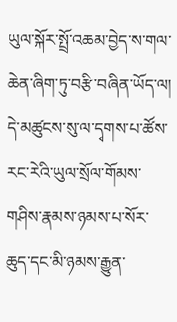ཡུལ་སྐོར་སྤྲོ་འཆམ་བྱེད་ས་གལ་ཆེན་ཞིག་ཏུ་བརྩི་བཞིན་ཡོད་ལ། དེ་མཚུངས་སུ་ལ་དྭགས་པ་ཚོས་རང་རེའི་ཡུལ་སྲོལ་གོམས་གཤིས་རྣམས་ཉམས་པ་སོར་ཆུད་དང་མི་ཉམས་རྒྱུན་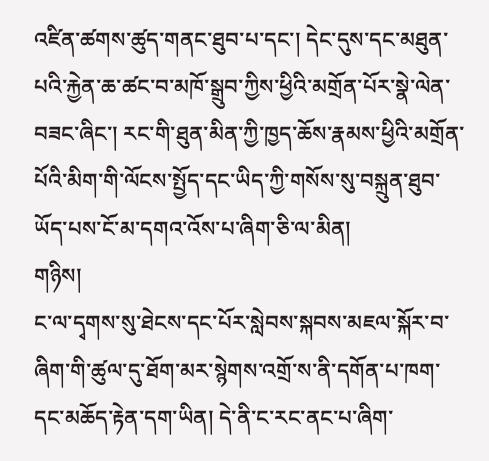འཛིན་ཚགས་ཚུད་གནང་ཐུབ་པ་དང་། དེང་དུས་དང་མཐུན་པའི་རྐྱེན་ཆ་ཚང་བ་མཁོ་སྒྲུབ་ཀྱིས་ཕྱིའི་མགྲོན་པོར་སྣེ་ལེན་བཟང་ཞིང་། རང་གི་ཐུན་མིན་ཀྱི་ཁྱད་ཆོས་རྣམས་ཕྱིའི་མགྲོན་པོའི་མིག་གི་ལོངས་སྤྱོད་དང་ཡིད་ཀྱི་གསོས་སུ་བསྐྲུན་ཐུབ་ཡོད་པས་ངོ་མ་དགའ་འོས་པ་ཞིག་ཅི་ལ་མིན།
གཉིས།
ང་ལ་དྭགས་སུ་ཐེངས་དང་པོར་སླེབས་སྐབས་མཇལ་སྐོར་བ་ཞིག་གི་ཚུལ་དུ་ཐོག་མར་སྙེགས་འགྲོ་ས་ནི་དགོན་པ་ཁག་དང་མཆོད་རྟེན་དག་ཡིན། དེ་ནི་ང་རང་ནང་པ་ཞིག་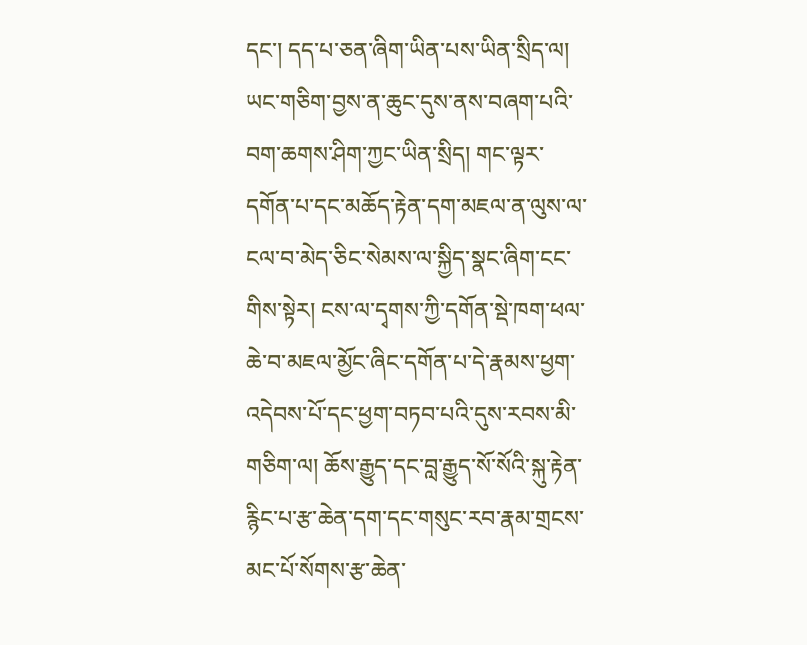དང་། དད་པ་ཅན་ཞིག་ཡིན་པས་ཡིན་སྲིད་ལ། ཡང་གཅིག་བྱས་ན་ཆུང་དུས་ནས་བཞག་པའི་བག་ཆགས་ཤིག་ཀྱང་ཡིན་སྲིད། གང་ལྟར་དགོན་པ་དང་མཆོད་རྟེན་དག་མཇལ་ན་ལུས་ལ་ངལ་བ་མེད་ཅིང་སེམས་ལ་སྐྱིད་སྣང་ཞིག་ངང་གིས་སྟེར། ངས་ལ་དྭགས་ཀྱི་དགོན་སྡེ་ཁག་ཕལ་ཆེ་བ་མཇལ་མྱོང་ཞིང་དགོན་པ་དེ་རྣམས་ཕྱག་འདེབས་པོ་དང་ཕྱག་བཏབ་པའི་དུས་རབས་མི་གཅིག་ལ། ཆོས་རྒྱུད་དང་བླ་རྒྱུད་སོ་སོའི་སྐུ་རྟེན་རྙིང་པ་རྩ་ཆེན་དག་དང་གསུང་རབ་རྣམ་གྲངས་མང་པོ་སོགས་རྩ་ཆེན་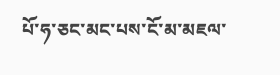པོ་ཧ་ཅང་མང་པས་ངོ་མ་མཇལ་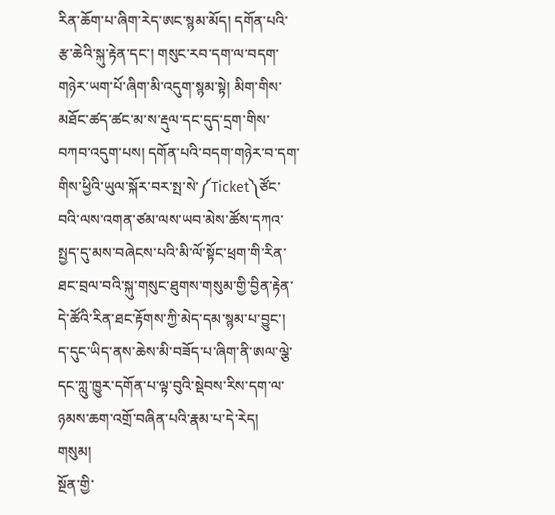རིན་ཆོག་པ་ཞིག་རེད་ཨང་སྙམ་མོད། དགོན་པའི་རྩ་ཆེའི་སྐུ་རྟེན་དང་། གསུང་རབ་དག་ལ་བདག་གཉེར་ཡག་པོ་ཞིག་མི་འདུག་སྙམ་སྟེ། མིག་གིས་མཐོང་ཚད་ཚང་མ་ས་རྡུལ་དང་དུད་དྲག་གིས་བཀབ་འདུག་པས། དགོན་པའི་བདག་གཉེར་བ་དག་གིས་ཕྱིའི་ཡུལ་སྐོར་བར་སྤ་སེ་༼Ticket༽ཙོང་བའི་ལས་འགན་ཙམ་ལས་ཡབ་མེས་ཚོས་དཀའ་སྤྱད་དུ་མས་བཞེངས་པའི་མི་ལོ་སྟོང་ཕྲག་གི་རིན་ཐང་བྲལ་བའི་སྐུ་གསུང་ཐུགས་གསུམ་གྱི་བྱིན་རྟེན་དེ་ཚོའི་རིན་ཐང་རྟོགས་ཀྱི་མེད་དམ་སྙམ་པ་བྱུང་། ད་དུང་ཡིད་ནས་ཆེས་མི་བཟོད་པ་ཞིག་ནི་ཨལ་ལྕེ་དང་ཀླུ་ཁྱུར་དགོན་པ་ལྟ་བུའི་སྡེབས་རིས་དག་ལ་ཉམས་ཆག་འགྲོ་བཞིན་པའི་རྣམ་པ་དེ་རེད།
གསུམ།
སྔོན་གྱི་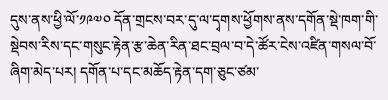དུས་ནས་ཕྱི་ལོ་༡༩༧༠ དོན་གྲངས་བར་དུ་ལ་དྭགས་ཕྱོགས་ནས་དགོན་སྡེ་ཁག་གི་སྡེབས་རིས་དང་གསུང་རྟེན་རྩ་ཆེན་རིན་ཐང་བྲལ་བ་དེ་ཚོར་ངེས་འཛིན་གསལ་བོ་ཞིག་མེད་པར། དགོན་པ་དང་མཆོད་རྟེན་དག་ཅུང་ཙམ་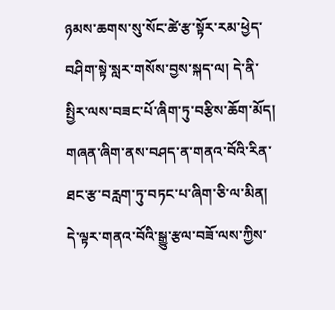ཉམས་ཆགས་སུ་སོང་ཚེ་རྩ་སྟོར་རམ་ཕྱེད་བཤིག་སྟེ་སླར་གསོས་བྱས་སྐད་ལ། དེ་ནི་སྤྱིར་ལས་བཟང་པོ་ཞིག་ཏུ་བརྩིས་ཆོག་མོད། གཞན་ཞིག་ནས་བཤད་ན་གནའ་བོའི་རིན་ཐང་རྩ་བརླག་ཏུ་བཏང་པ་ཞིག་ཅི་ལ་མིན། དེ་ལྟར་གནའ་བོའི་སྒྱུ་རྩལ་བཟོ་ལས་ཀྱིས་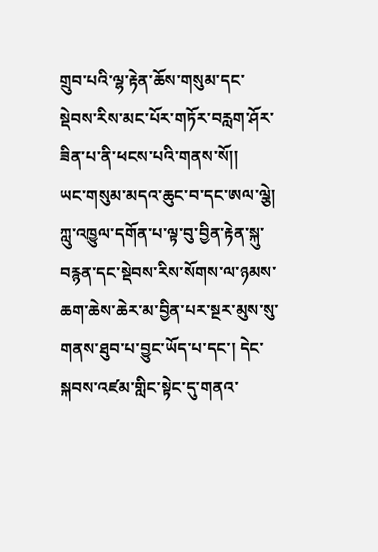གྲུབ་པའི་ལྷ་རྟེན་ཆོས་གསུམ་དང་སྡེབས་རིས་མང་པོར་གཏོར་བརླག་ཤོར་ཟིན་པ་ནི་ཕངས་པའི་གནས་སོ།།
ཡང་གསུམ་མདའ་ཆུང་བ་དང་ཨལ་ལྕེ། ཀླུ་འཁྱུལ་དགོན་པ་ལྟ་བུ་བྱིན་རྟེན་སྐུ་བརྙན་དང་སྡེབས་རིས་སོགས་ལ་ཉམས་ཆག་ཆེས་ཆེར་མ་བྱིན་པར་སྔར་མུས་སུ་གནས་ཐུབ་པ་བྱུང་ཡོད་པ་དང་། དེང་སྐབས་འཛམ་གླིང་སྟེང་དུ་གནའ་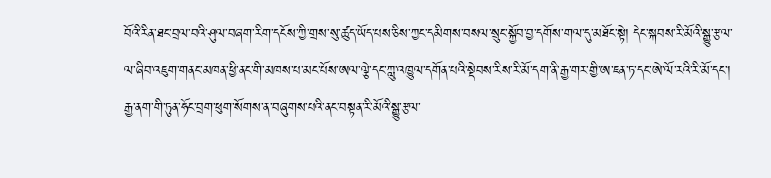བོའི་རིན་ཐང་བྲལ་བའི་ཤུལ་བཞག་རིག་དངོས་ཀྱི་གྲས་སུ་ཚུད་ཡོད་པས་ཅིས་ཀྱང་དམིགས་བསལ་སྲུང་སྐྱོབ་བྱ་དགོས་གལ་དུ་མཐོང་སྟེ། དེང་སྐབས་རི་མོའི་སྒྱུ་རྩལ་ལ་ཞིབ་འཇུག་གནང་མཁན་ཕྱི་ནང་གི་མཁས་པ་མང་པོས་ཨལ་ལྕེ་དང་ཀླུ་འཁྱུལ་དགོན་པའི་སྡེབས་རིས་རི་མོ་དག་ནི་རྒྱ་གར་གྱི་ཨ་ཇན་ཏ་དང་ཨེ་ལོ་རའི་རི་མོ་དང་། རྒྱ་ནག་གི་ཏུན་ཧོང་བྲག་ཕུག་སོགས་ན་བཞུགས་པའི་ནང་བསྟན་རི་མོའི་སྒྱུ་རྩལ་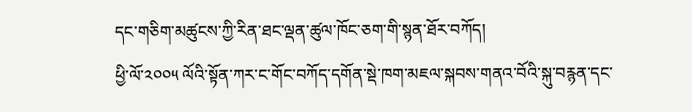དང་གཅིག་མཚུངས་ཀྱི་རིན་ཐང་ལྡན་ཚུལ་ཁོང་ཅག་གི་སྙན་ཐོར་བཀོད།
ཕྱི་ལོ་༢༠༠༥ ལོའི་སྟོན་ཀར་ང་གོང་བཀོད་དགོན་སྡེ་ཁག་མཇལ་སྐབས་གནའ་བོའི་སྐུ་བརྙན་དང་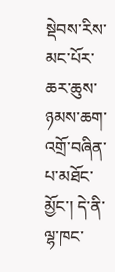སྡེབས་རིས་མང་པོར་ཆར་ཆུས་ཉམས་ཆག་འགྲོ་བཞིན་པ་མཐོང་མྱོང་། དེ་ནི་ལྷ་ཁང་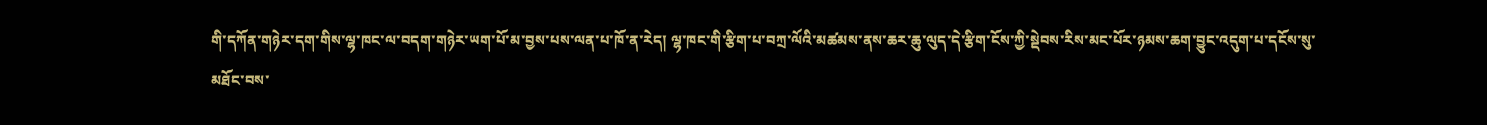གི་དཀོན་གཉེར་དག་གིས་ལྷ་ཁང་ལ་བདག་གཉེར་ཡག་པོ་མ་བྱས་པས་ལན་པ་ཁོ་ན་རེད། ལྷ་ཁང་གི་རྩིག་པ་བཀྲ་ལོའི་མཚམས་ནས་ཆར་ཆུ་ལུད་དེ་རྩིག་ངོས་ཀྱི་སྡེབས་རིས་མང་པོར་ཉམས་ཆག་བྱུང་འདུག་པ་དངོས་སུ་མཐོང་བས་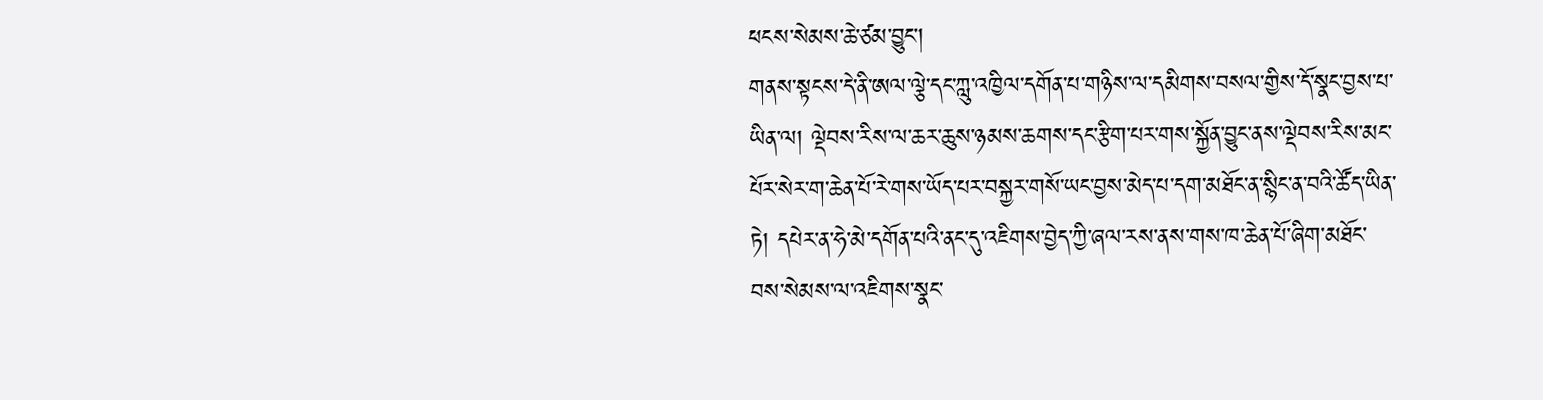ཕངས་སེམས་ཆེ་ཙམ་བྱུང་།
གནས་སྟངས་དེ་ནི་ཨལ་ལྕེ་དང་ཀླུ་འཁྱིལ་དགོན་པ་གཉིས་ལ་དམིགས་བསལ་གྱིས་དོ་སྣང་བྱས་པ་ཡིན་ལ། ལྡེབས་རིས་ལ་ཆར་ཆུས་ཉམས་ཆགས་དང་རྩིག་པར་གས་སྐྱོན་བྱུང་ནས་ལྡེབས་རིས་མང་པོར་སེར་ག་ཆེན་པོ་རེ་གས་ཡོད་པར་བསྐྱར་གསོ་ཡང་བྱས་མེད་པ་དག་མཐོང་ན་སྙིང་ན་བའི་ཚོད་ཡིན་ཏེ། དཔེར་ན་ཧེ་མེ་དགོན་པའི་ནང་དུ་འཇིགས་བྱེད་ཀྱི་ཞལ་རས་ནས་གས་ཁ་ཆེན་པོ་ཞིག་མཐོང་བས་སེམས་ལ་འཇིགས་སྣང་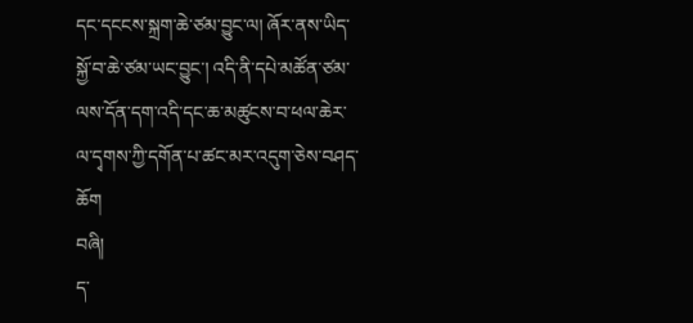དང་དངངས་སྐྲག་ཆེ་ཙམ་བྱུང་ལ། ཞོར་ནས་ཡིད་སྐྱོ་བ་ཆེ་ཙམ་ཡང་བྱུང་། འདི་ནི་དཔེ་མཚོན་ཙམ་ལས་དོན་དག་འདི་དང་ཆ་མཚུངས་བ་ཕལ་ཆེར་ལ་དྭགས་ཀྱི་དགོན་པ་ཚང་མར་འདུག་ཅེས་བཤད་ཆོག
བཞི།
ད་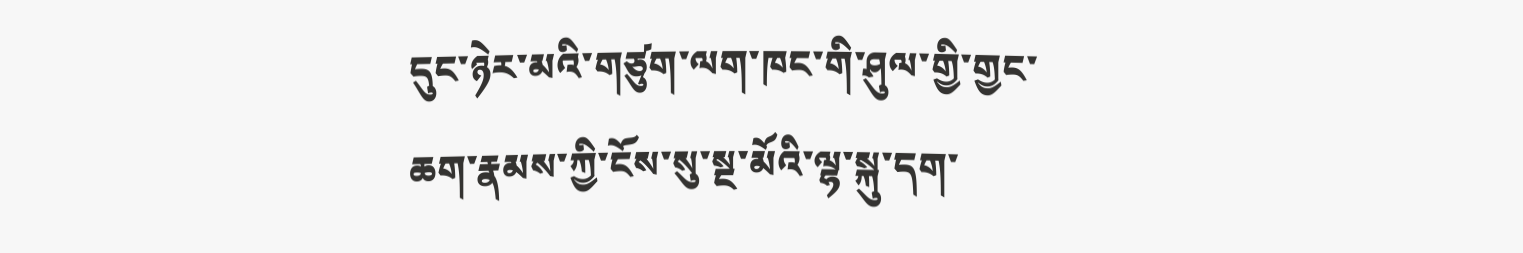དུང་ཉེར་མའི་གཙུག་ལག་ཁང་གི་ཤུལ་གྱི་གྱང་ཆག་རྣམས་ཀྱི་ངོས་སུ་སྔ་མོའི་ལྷ་སྐུ་དག་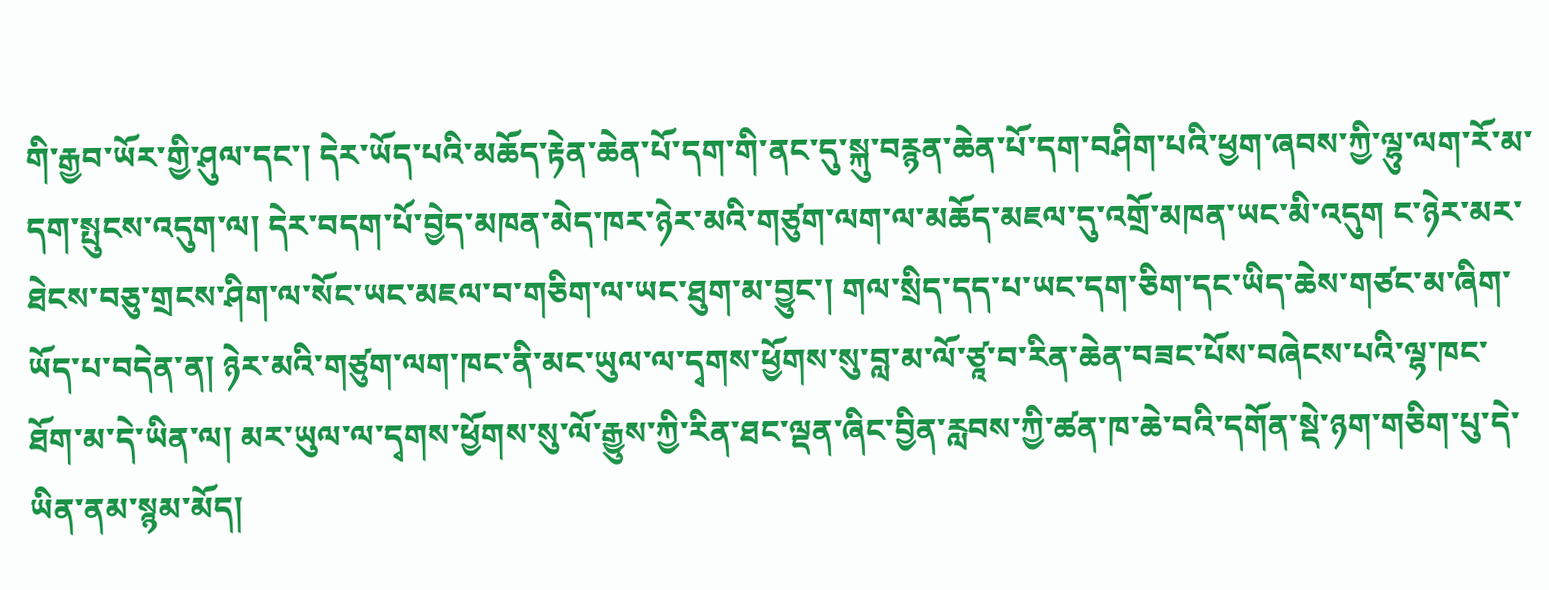གི་རྒྱབ་ཡོར་གྱི་ཤུལ་དང་། དེར་ཡོད་པའི་མཆོད་རྟེན་ཆེན་པོ་དག་གི་ནང་དུ་སྐུ་བརྙན་ཆེན་པོ་དག་བཤིག་པའི་ཕྱག་ཞབས་ཀྱི་ལྷུ་ལག་རོ་མ་དག་སྤུངས་འདུག་ལ། དེར་བདག་པོ་བྱེད་མཁན་མེད་ཁར་ཉེར་མའི་གཙུག་ལག་ལ་མཆོད་མཇལ་དུ་འགྲོ་མཁན་ཡང་མི་འདུག ང་ཉེར་མར་ཐེངས་བཅུ་གྲངས་ཤིག་ལ་སོང་ཡང་མཇལ་བ་གཅིག་ལ་ཡང་ཐུག་མ་བྱུང་། གལ་སྲིད་དད་པ་ཡང་དག་ཅིག་དང་ཡིད་ཆེས་གཙང་མ་ཞིག་ཡོད་པ་བདེན་ན། ཉེར་མའི་གཙུག་ལག་ཁང་ནི་མང་ཡུལ་ལ་དྭགས་ཕྱོགས་སུ་བླ་མ་ལོ་ཙཱ་བ་རིན་ཆེན་བཟང་པོས་བཞེངས་པའི་ལྷ་ཁང་ཐོག་མ་དེ་ཡིན་ལ། མར་ཡུལ་ལ་དྭགས་ཕྱོགས་སུ་ལོ་རྒྱུས་ཀྱི་རིན་ཐང་ལྡན་ཞིང་བྱིན་རླབས་ཀྱི་ཚན་ཁ་ཆེ་བའི་དགོན་སྡེ་ཉག་གཅིག་པུ་དེ་ཡིན་ནམ་སྙམ་མོད།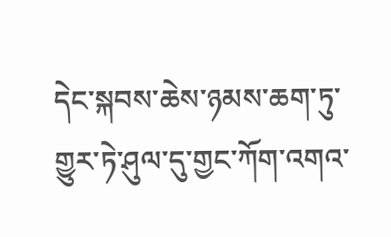དེང་སྐབས་ཆེས་ཉམས་ཆག་ཏུ་གྱུར་ཏེ་ཤུལ་དུ་གྱང་ཀོག་འགའ་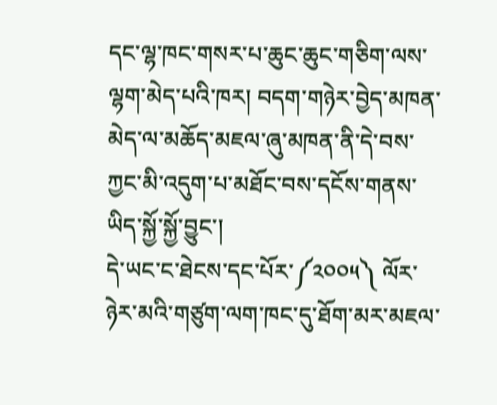དང་ལྷ་ཁང་གསར་པ་ཆུང་ཆུང་གཅིག་ལས་ལྷག་མེད་པའི་ཁར། བདག་གཉེར་བྱེད་མཁན་མེད་ལ་མཆོད་མཇལ་ཞུ་མཁན་ནི་དེ་བས་ཀྱང་མི་འདུག་པ་མཐོང་བས་དངོས་གནས་ཡིད་སྐྱོ་སྐྱོ་བྱུང་།
དེ་ཡང་ང་ཐེངས་དང་པོར་༼༢༠༠༥༽ ལོར་ཉེར་མའི་གཙུག་ལག་ཁང་དུ་ཐོག་མར་མཇལ་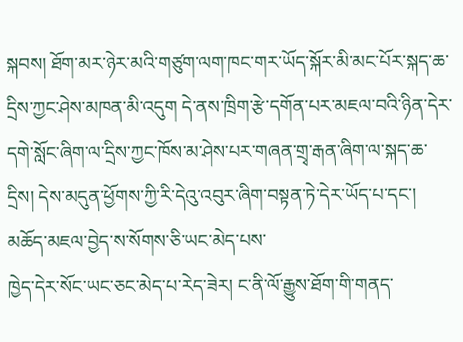སྐབས། ཐོག་མར་ཉེར་མའི་གཙུག་ལག་ཁང་གར་ཡོད་སྐོར་མི་མང་པོར་སྐད་ཆ་དྲིས་ཀྱང་ཤེས་མཁན་མི་འདུག དེ་ནས་ཁྲིག་རྩེ་དགོན་པར་མཇལ་བའི་ཉིན་དེར་དགེ་སློང་ཞིག་ལ་དྲིས་ཀྱང་ཁོས་མ་ཤེས་པར་གཞན་གྲྭ་རྒན་ཞིག་ལ་སྐད་ཆ་དྲིས། དེས་མདུན་ཕྱོགས་ཀྱི་རི་དེའུ་འབུར་ཞིག་བསྟན་ཏེ་དེར་ཡོད་པ་དང་། མཆོད་མཇལ་བྱེད་ས་སོགས་ཅི་ཡང་མེད་པས་
ཁྱེད་དེར་སོང་ཡང་ཅང་མེད་པ་རེད་ཟེར། ང་ནི་ལོ་རྒྱུས་ཐོག་གི་གནད་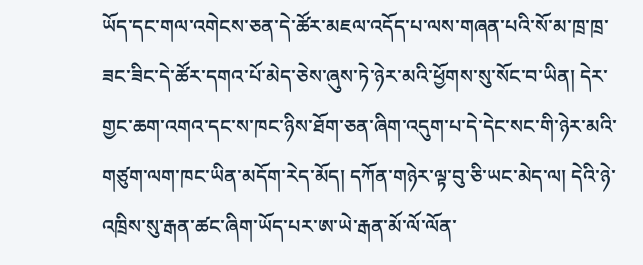ཡོད་དང་གལ་འགེངས་ཅན་དེ་ཚོར་མཇལ་འདོད་པ་ལས་གཞན་པའི་སོ་མ་ཁྲ་ཁྲ་ཟང་ཟིང་དེ་ཚོར་དགའ་པོ་མེད་ཅེས་ཞུས་ཏེ་ཉེར་མའི་ཕྱོགས་སུ་སོང་བ་ཡིན། དེར་གྱང་ཆག་འགའ་དང་ས་ཁང་ཉིས་ཐོག་ཅན་ཞིག་འདུག་པ་དེ་དེང་སང་གི་ཉེར་མའི་གཙུག་ལག་ཁང་ཡིན་མདོག་རེད་མོད། དཀོན་གཉེར་ལྟ་བུ་ཅི་ཡང་མེད་ལ། དེའི་ཉེ་འཁྲིས་སུ་རྒན་ཚང་ཞིག་ཡོད་པར་ཨ་ཡེ་རྒན་མོ་ལོ་ལོན་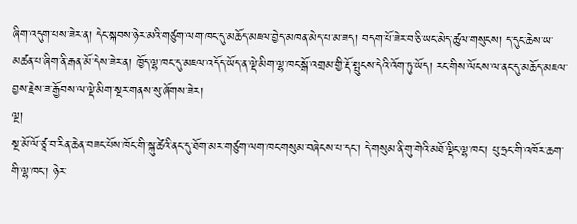ཞིག་འདུག་པས་ཟེར་ན། དེང་སྐབས་ཉེར་མའི་གཙུག་ལག་ཁང་དུ་མཆོད་མཇལ་བྱེད་མཁན་མེད་པ་མ་ཟད། བདག་པོ་ཟེར་བ་ཅི་ཡང་མེད་ཚུལ་གསུངས། ད་དུང་ཆེས་ཡ་མཚན་པ་ཞིག་ནི་རྒན་མོ་དེས་ཟེར་ན། ཁྱོད་ལྷ་ཁང་དུ་མཇལ་འདོད་ཡོད་ན་ལྡེ་མིག་ལྷ་ཁང་སྒོ་འགྲམ་གྱི་རྡོ་སྤུངས་དེའི་འོག་ཏུ་ཡོད། རང་གིས་ལོངས་ལ་ནང་དུ་མཆོད་མཇལ་བྱས་རྗེས་ཟ་རྒྱོབས་ལ་ལྡེ་མིག་སྔར་གནས་སུ་ཞོགས་ཟེར།
ལྔ།
སྔ་མོ་ལོ་ཙཱ་བ་རིན་ཆེན་བཟང་པོས་ཁོང་གི་སྐུ་ཚེའི་ནང་དུ་ཐོག་མར་གཙུག་ལག་ཁང་གསུམ་བཞེངས་པ་དང་། དེ་གསུམ་ནི་གུ་གེའི་མཐོ་ལྡིང་ལྷ་ཁང་། པུ་ཧྲང་གི་འཁོར་ཆག་གི་ལྷ་ཁང་། ཉེར་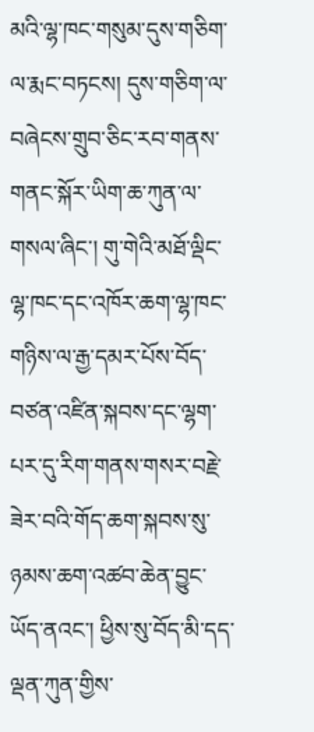མའི་ལྷ་ཁང་གསུམ་དུས་གཅིག་ལ་རྨང་བཏངས། དུས་གཅིག་ལ་བཞེངས་གྲུབ་ཅིང་རབ་གནས་གནང་སྐོར་ཡིག་ཆ་ཀུན་ལ་གསལ་ཞིང་། གུ་གེའི་མཐོ་ལྡིང་ལྷ་ཁང་དང་འཁོར་ཆག་ལྷ་ཁང་གཉིས་ལ་རྒྱ་དམར་པོས་བོད་བཙན་འཛིན་སྐབས་དང་ལྷག་པར་དུ་རིག་གནས་གསར་བརྗེ་ཟེར་བའི་གོད་ཆག་སྐབས་སུ་ཉམས་ཆག་འཚབ་ཆེན་བྱུང་ཡོད་ནའང་། ཕྱིས་སུ་བོད་མི་དད་ལྡན་ཀུན་གྱིས་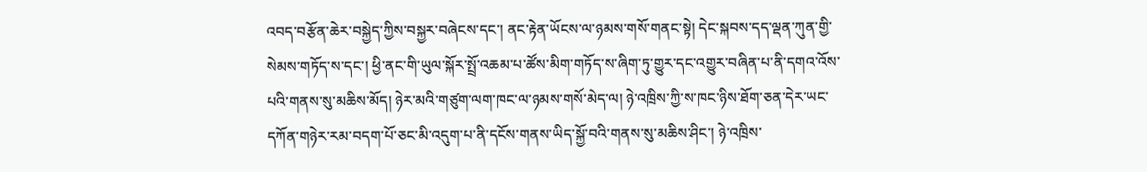འབད་བརྩོན་ཆེར་བསྐྱེད་ཀྱིས་བསྐྱར་བཞེངས་དང་། ནང་རྟེན་ཡོངས་ལ་ཉམས་གསོ་གནང་སྟེ། དེང་སྐབས་དད་ལྡན་ཀུན་གྱི་སེམས་གཏོད་ས་དང་། ཕྱི་ནང་གི་ཡུལ་སྐོར་སྤྲོ་འཆམ་པ་ཚོས་མིག་གཏོད་ས་ཞིག་ཏུ་གྱུར་དང་འགྱུར་བཞིན་པ་ནི་དགའ་འོས་པའི་གནས་སུ་མཆིས་མོད། ཉེར་མའི་གཙུག་ལག་ཁང་ལ་ཉམས་གསོ་མེད་ལ། ཉེ་འཁྲིས་ཀྱི་ས་ཁང་ཉིས་ཐོག་ཅན་དེར་ཡང་དཀོན་གཉེར་རམ་བདག་པོ་ཅང་མི་འདུག་པ་ནི་དངོས་གནས་ཡིད་སྐྱོ་བའི་གནས་སུ་མཆིས་ཤིང་། ཉེ་འཁྲིས་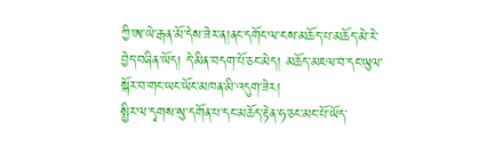ཀྱི་ཨ་ཡེ་རྒན་མོ་དེས་ཟེར་ན།ནང་དགོང་ལ་ངས་མཆོད་པ་མཆོད་མེ་རེ་བྱེད་བཞིན་ཡོད། དེ་མིན་བདག་པོ་ཅང་མེད། མཆོད་མཇལ་བ་དང་ཡུལ་སྐོར་བ་གང་ཡང་ཡོང་མཁན་མི་འདུག་ཟེར།
སྤྱིར་ལ་དྭགས་སུ་དགོན་པ་དང་མཆོད་རྟེན་ཧ་ཅང་མང་པོ་ཡོད་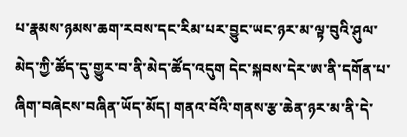པ་རྣམས་ཉམས་ཆག་རབས་དང་རིམ་པར་བྱུང་ཡང་ཉར་མ་ལྟ་བུའི་ཤུལ་མེད་ཀྱི་ཚོད་དུ་གྱུར་བ་ནི་མེད་ཚོད་འདུག དེང་སྐབས་དེར་ཨ་ནི་དགོན་པ་ཞིག་བཞེངས་བཞིན་ཡོད་མོད། གནའ་བོའི་གནས་རྩ་ཆེན་ཉར་མ་ནི་དེ་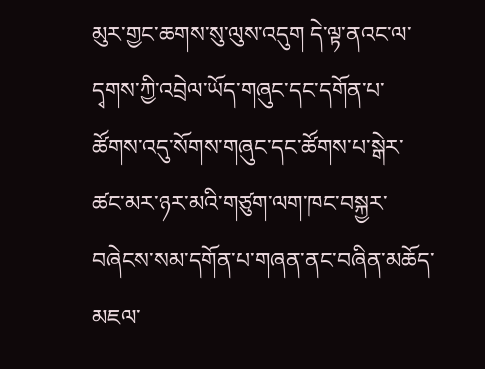མུར་གྱང་ཆགས་སུ་ལུས་འདུག དེ་ལྟ་ནའང་ལ་དྭགས་ཀྱི་འབྲེལ་ཡོད་གཞུང་དང་དགོན་པ་ཚོགས་འདུ་སོགས་གཞུང་དང་ཚོགས་པ་སྒེར་ཚང་མར་ཉར་མའི་གཙུག་ལག་ཁང་བསྐྱར་བཞེངས་སམ་དགོན་པ་གཞན་ནང་བཞིན་མཆོད་མཇལ་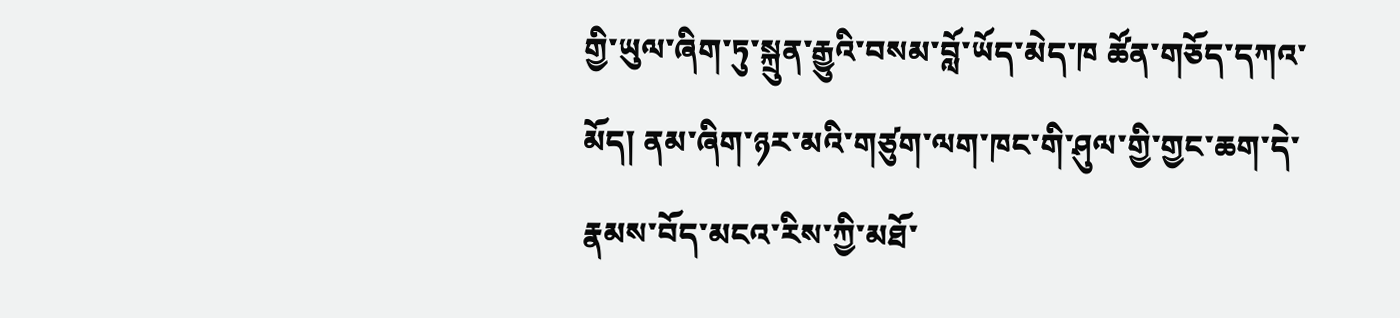གྱི་ཡུལ་ཞིག་ཏུ་སྐྲུན་རྒྱུའི་བསམ་བློ་ཡོད་མེད་ཁ ཚོན་གཅོད་དཀའ་མོད། ནམ་ཞིག་ཉར་མའི་གཙུག་ལག་ཁང་གི་ཤུལ་གྱི་གྱང་ཆག་དེ་རྣམས་བོད་མངའ་རིས་ཀྱི་མཐོ་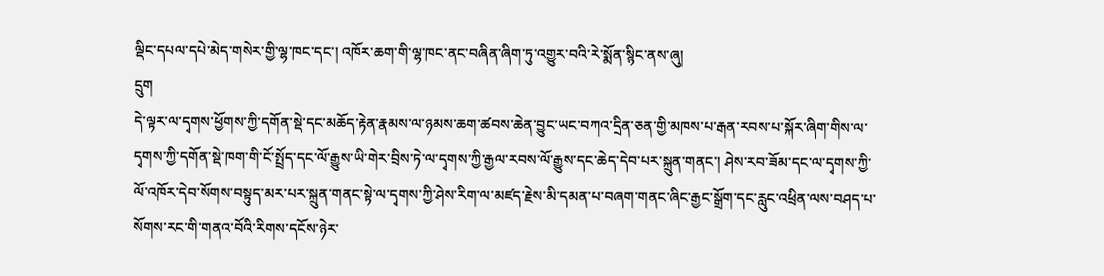ལྡིང་དཔལ་དཔེ་མེད་གསེར་གྱི་ལྷ་ཁང་དང་། འཁོར་ཆག་གི་ལྷ་ཁང་ནང་བཞིན་ཞིག་ཏུ་འགྱུར་བའི་རེ་སྨོན་སྙིང་ནས་ཞུ།
དྲུག
དེ་ལྟར་ལ་དྭགས་ཕྱོགས་ཀྱི་དགོན་སྡེ་དང་མཆོད་རྟེན་རྣམས་ལ་ཉམས་ཆག་ཚབས་ཆེན་བྱུང་ཡང་བཀའ་དྲིན་ཅན་གྱི་མཁས་པ་རྒན་རབས་པ་སྐོར་ཞིག་གིས་ལ་དྭགས་ཀྱི་དགོན་སྡེ་ཁག་གི་ངོ་སྤྲོད་དང་ལོ་རྒྱུས་ཡི་གེར་བྲིས་ཏེ་ལ་དྭགས་ཀྱི་རྒྱལ་རབས་ལོ་རྒྱུས་དང་ཆེད་དེབ་པར་སྐྲུན་གནང་། ཤེས་རབ་ཟོམ་དང་ལ་དྭགས་ཀྱི་ལོ་འཁོར་དེབ་སོགས་བསྟུད་མར་པར་སྐྲུན་གནང་སྟེ་ལ་དྭགས་ཀྱི་ཤེས་རིག་ལ་མཛད་རྗེས་མི་དམན་པ་བཞག་གནང་ཞིང་རྒྱང་སྒྲོག་དང་རླུང་འཕྲིན་ལས་བཤད་པ་སོགས་རང་གི་གནའ་བོའི་རིགས་དངོས་ཉེར་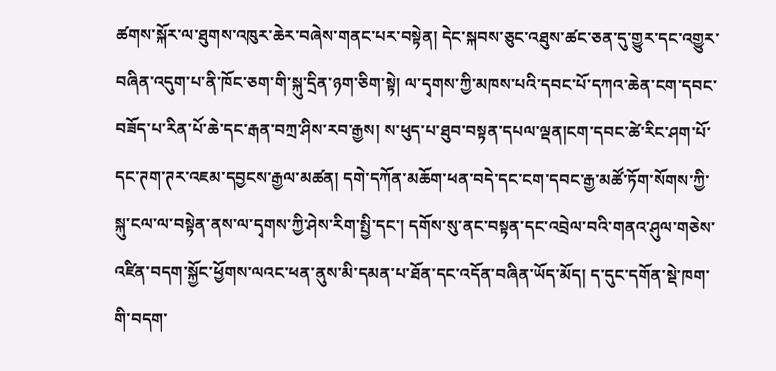ཚགས་སྐོར་ལ་ཐུགས་འཁུར་ཆེར་བཞེས་གནང་པར་བསྟེན། དེང་སྐབས་ཅུང་འཐུས་ཚང་ཅན་དུ་གྱུར་དང་འགྱུར་བཞིན་འདུག་པ་ནི་ཁོང་ཅག་གི་སྐུ་དྲིན་ཉག་ཅིག་སྟེ། ལ་དྭགས་ཀྱི་མཁས་པའི་དབང་པོ་དཀའ་ཆེན་ངག་དབང་བཟོད་པ་རིན་པོ་ཆེ་དང་རྒན་བཀྲ་ཤིས་རབ་རྒྱས། ས་ཕུད་པ་ཐུབ་བསྟན་དཔལ་ལྡན།ངག་དབང་ཚེ་རིང་ཤག་པོ་དང་ཊག་ཊར་འཇམ་དབྱངས་རྒྱལ་མཚན། དགེ་དཀོན་མཆོག་ཕན་བདེ་དང་ངག་དབང་རྒྱ་མཚོ་ཏོག་སོགས་ཀྱི་སྐུ་ངལ་ལ་བསྟེན་ནས་ལ་དྭགས་ཀྱི་ཤེས་རིག་སྤྱི་དང་། དགོས་སུ་ནང་བསྟན་དང་འབྲེལ་བའི་གནའ་ཤུལ་གཅེས་འཛིན་བདག་སྐྱོང་ཕྱོགས་ལའང་ཕན་ནུས་མི་དམན་པ་ཐོན་དང་འདོན་བཞིན་ཡོད་མོད། ད་དུང་དགོན་སྡེ་ཁག་གི་བདག་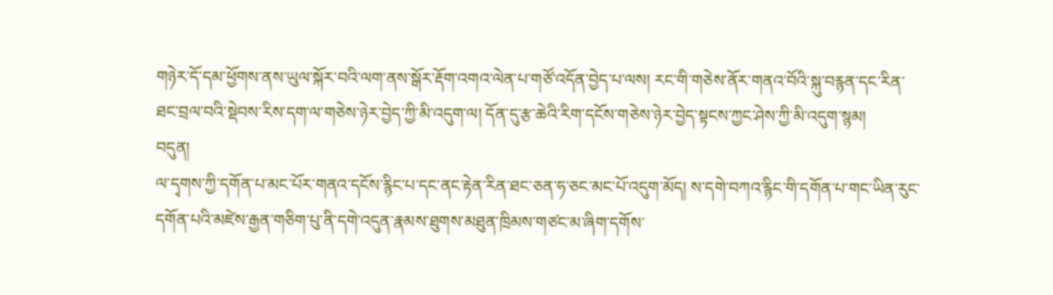གཉེར་དོ་དམ་ཕྱོགས་ནས་ཡུལ་སྐོར་བའི་ལག་ནས་སྒོར་རྡོག་འགའ་ལེན་པ་གཙོ་འདོན་བྱེད་པ་ལས། རང་གི་གཅེས་ནོར་གནའ་བོའི་སྐུ་བརྙན་དང་རིན་ཐང་བྲལ་བའི་སྡེབས་རིས་དག་ལ་གཅེས་ཉེར་བྱེད་ཀྱི་མི་འདུག་ལ། དོན་དུ་རྩ་ཆེའི་རིག་དངོས་གཅེས་ཉེར་བྱེད་སྟངས་ཀྱང་ཤེས་ཀྱི་མི་འདུག་སྙམ།
བདུན།
ལ་དྭགས་ཀྱི་དགོན་པ་མང་པོར་གནའ་དངོས་རྙིང་པ་དང་ནང་རྟེན་རིན་ཐང་ཅན་ཧ་ཅང་མང་པོ་འདུག་མོད། ས་དགེ་བཀའ་རྙིང་གི་དགོན་པ་གང་ཡིན་རུང་དགོན་པའི་མཛེས་རྒྱན་གཅིག་པུ་ནི་དགེ་འདུན་རྣམས་ཐུགས་མཐུན་ཁྲིམས་གཙང་མ་ཞིག་དགོས་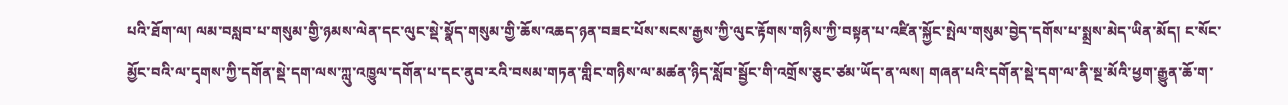པའི་ཐོག་ལ། ལམ་བསླབ་པ་གསུམ་གྱི་ཉམས་ལེན་དང་ལུང་སྡེ་སྣོད་གསུམ་གྱི་ཆོས་འཆད་ཉན་བཟང་པོས་སངས་རྒྱས་ཀྱི་ལུང་རྟོགས་གཉིས་ཀྱི་བསྟན་པ་འཛིན་སྐྱོང་སྤེལ་གསུམ་བྱེད་དགོས་པ་སྨྲས་མེད་ཡིན་མོད། ང་སོང་མྱོང་བའི་ལ་དྭགས་ཀྱི་དགོན་སྡེ་དག་ལས་ཀླུ་འཁྱུལ་དགོན་པ་དང་ནུབ་རའི་བསམ་གཏན་གླིང་གཉིས་ལ་མཚན་ཉིད་སློབ་སྦྱོང་གི་འགྲོས་ཅུང་ཙམ་ཡོད་ན་ལས། གཞན་པའི་དགོན་སྡེ་དག་ལ་ནི་སྔ་མོའི་ཕྱག་རྒྱུན་ཆོ་ག་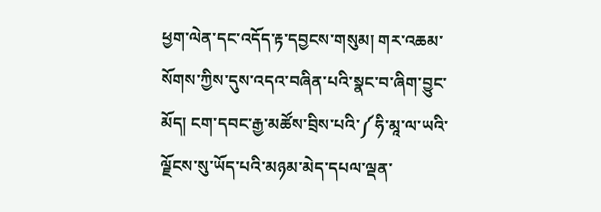ཕྱག་ལེན་དང་འདོད་རྟ་དབྱངས་གསུམ། གར་འཆམ་སོགས་ཀྱིས་དུས་འདའ་བཞིན་པའི་སྣང་བ་ཞིག་བྱུང་མོད། ངག་དབང་རྒྱ་མཚོས་བྲིས་པའི་༼ཧི་མཱ་ལ་ཡའི་ལྗོངས་སུ་ཡོད་པའི་མཉམ་མེད་དཔལ་ལྡན་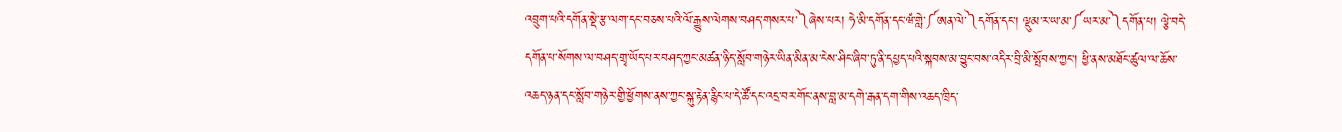འབྲུག་པའི་དགོན་སྡེ་རྩ་ལག་དང་བཅས་པའི་ལོ་རྒྱུས་ལེགས་བཤད་གསར་པ་༽ཞེས་པར། ཧེ་མི་དགོན་དང་ཝཾ་གླེ་༼ཨན་ལེ་༽དགོན་དང་། ལྡུམ་ར་ཡ་མ་༼ཡར་མ་༽དགོན་པ། ལྕེ་བདེ་དགོན་པ་སོགས་ལ་བཤད་གྲྭ་ཡོད་པར་བཤད་ཀྱང་མཚན་ཉིད་སློབ་གཉེར་ཡིན་མིན་མ་ངེས་ཤིང་ཞིབ་ཏུ་ནི་དཔྱད་པའི་སྐབས་མ་བྱུང་བས་འདིར་བྲི་མི་སྤོབས་ཀྱང་། ཕྱི་ནས་མཐོང་ཚུལ་ལ་ཆོས་འཆད་ཉན་དང་སློབ་གཉེར་གྱི་ཕྱོགས་ནས་ཀྱང་སྐུ་རྟེན་རྙིང་པ་དེ་ཚོ་དང་འདྲ་བར་གོང་ནས་བླ་མ་དགེ་རྒན་དག་གིས་འཆད་ཁྲིད་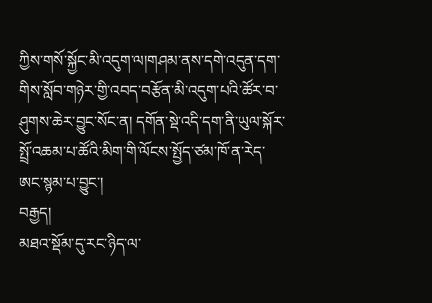ཀྱིས་གསོ་སྐྱོང་མི་འདུག་ལ།གཤམ་ནས་དགེ་འདུན་དག་གིས་སློབ་གཉེར་གྱི་འབད་བརྩོན་མི་འདུག་པའི་ཚོར་བ་ཤུགས་ཆེར་བྱུང་སོང་ན། དགོན་སྡེ་འདི་དག་ནི་ཡུལ་སྐོར་སྤྲོ་འཆམ་པ་ཚོའི་མིག་གི་ལོངས་སྤྱོད་ཙམ་ཁོ་ན་རེད་ཨང་སྙམ་པ་བྱུང་།
བརྒྱད།
མཐའ་སྡོམ་དུ་རང་ཉིད་ལ་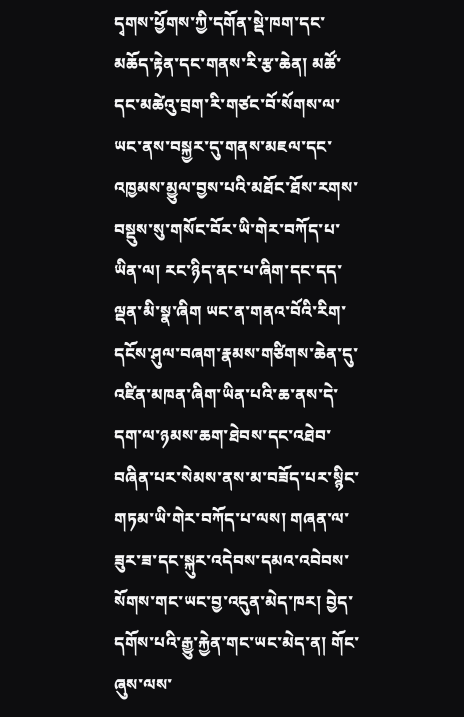དྭགས་ཕྱོགས་ཀྱི་དགོན་སྡེ་ཁག་དང་མཆོད་རྟེན་དང་གནས་རི་རྩ་ཆེན། མཚོ་དང་མཚེའུ་བྲག་རི་གཙང་བོ་སོགས་ལ་ཡང་ནས་བསྐྱར་དུ་གནས་མཇལ་དང་འཁྱམས་མྱུལ་བྱས་པའི་མཐོང་ཐོས་རགས་བསྡུས་སུ་གསོང་བོར་ཡི་གེར་བཀོད་པ་ཡིན་ལ། རང་ཉིད་ནང་པ་ཞིག་དང་དད་ལྡན་མི་སྣ་ཞིག ཡང་ན་གནའ་བོའི་རིག་དངོས་ཤུལ་བཞག་རྣམས་གཙིགས་ཆེན་དུ་འཛིན་མཁན་ཞིག་ཡིན་པའི་ཆ་ནས་དེ་དག་ལ་ཉམས་ཆག་ཐེབས་དང་འཐེབ་བཞིན་པར་སེམས་ནས་མ་བཟོད་པར་སྙིང་གཏམ་ཡི་གེར་བཀོད་པ་ལས། གཞན་ལ་ཟུར་ཟ་དང་སྐུར་འདེབས་དམའ་འབེབས་སོགས་གང་ཡང་བྱ་འདུན་མེད་ཁར། བྱེད་དགོས་པའི་རྒྱུ་རྐྱེན་གང་ཡང་མེད་ན། གོང་ཞུས་ལས་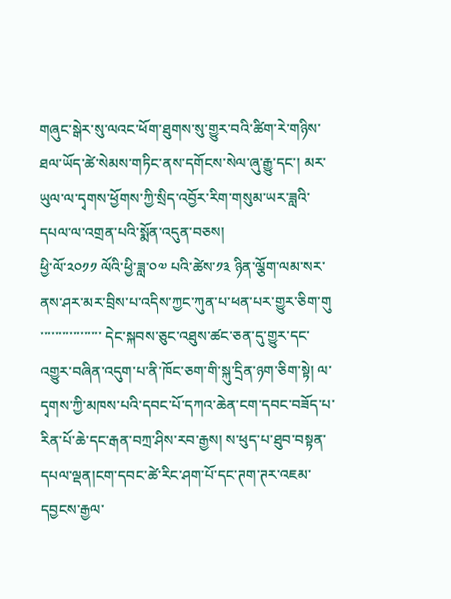གཞུང་སྒེར་སུ་ལའང་ཕོག་ཐུགས་སུ་གྱུར་བའི་ཚིག་རེ་གཉིས་ཐལ་ཡོད་ཚེ་སེམས་གཏིང་ནས་དགོངས་སེལ་ཞུ་རྒྱུ་དང་། མར་ཡུལ་ལ་དྭགས་ཕྱོགས་ཀྱི་སྲིད་འབྱོར་རིག་གསུམ་ཡར་ཟླའི་དཔལ་ལ་འགྲན་པའི་སྨོན་འདུན་བཅས།
ཕྱི་ལོ་༢༠༡༡ ལོའི་ཕྱི་ཟླ་༠༧ པའི་ཚེས་༡༣ ཉིན་ལྕོག་ལམ་སར་ནས་ཤར་མར་བྲིས་པ་འདིས་ཀྱང་ཀུན་པ་ཕན་པར་གྱུར་ཅིག་གུ
་་་་་་་་་་་་་་་་་ དེང་སྐབས་ཅུང་འཐུས་ཚང་ཅན་དུ་གྱུར་དང་འགྱུར་བཞིན་འདུག་པ་ནི་ཁོང་ཅག་གི་སྐུ་དྲིན་ཉག་ཅིག་སྟེ། ལ་དྭགས་ཀྱི་མཁས་པའི་དབང་པོ་དཀའ་ཆེན་ངག་དབང་བཟོད་པ་རིན་པོ་ཆེ་དང་རྒན་བཀྲ་ཤིས་རབ་རྒྱས། ས་ཕུད་པ་ཐུབ་བསྟན་དཔལ་ལྡན།ངག་དབང་ཚེ་རིང་ཤག་པོ་དང་ཊག་ཊར་འཇམ་དབྱངས་རྒྱལ་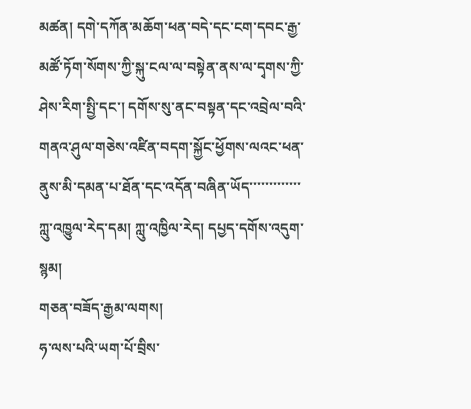མཚན། དགེ་དཀོན་མཆོག་ཕན་བདེ་དང་ངག་དབང་རྒྱ་མཚོ་ཏོག་སོགས་ཀྱི་སྐུ་ངལ་ལ་བསྟེན་ནས་ལ་དྭགས་ཀྱི་ཤེས་རིག་སྤྱི་དང་། དགོས་སུ་ནང་བསྟན་དང་འབྲེལ་བའི་གནའ་ཤུལ་གཅེས་འཛིན་བདག་སྐྱོང་ཕྱོགས་ལའང་ཕན་ནུས་མི་དམན་པ་ཐོན་དང་འདོན་བཞིན་ཡོད་་་་་་་་་་་་་
ཀླུ་འཁྱུལ་རེད་དམ། ཀླུ་འཁྱིལ་རེད། དཔྱད་དགོས་འདུག་སྙམ།
གཅན་བཟོད་རྒྱམ་ལགས།
ཧ་ལས་པའི་ཡག་པོ་བྲིས་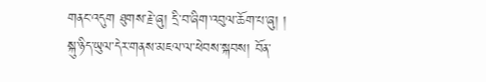གནང་འདུག ཐུགས་རྗེ་ཞུ། དྲི་བ་ཞིག་འབུལ་ཆོག་པ་ཞུ། །
སྐུ་ཉིད་ཡུལ་དེར་གནས་མཇལ་ལ་ཕེབས་སྐབས། བོན་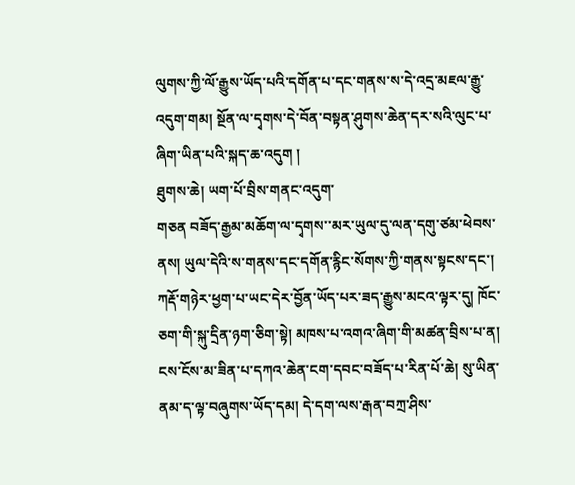ལུགས་ཀྱི་ལོ་རྒྱུས་ཡོད་པའི་དགོན་པ་དང་གནས་ས་དེ་འདྲ་མཇལ་རྒྱུ་འདུག་གམ། སྔོན་ལ་དྭགས་དེ་བོན་བསྟན་ཤུགས་ཆེན་དར་སའི་ལུང་པ་ཞིག་ཡིན་པའི་སྐད་ཆ་འདུག །
ཐུགས་ཆེ། ཡག་པོ་བྲིས་གནང་འདུག་
གཅན བཟོད་རྒྱམ་མཆོག་ལ་དྭགས་་མར་ཡུལ་དུ་ལན་དགུ་ཙམ་ཕེབས་ནས། ཡུལ་དེའི་ས་གནས་དང་དགོན་རྙིང་སོགས་ཀྱི་གནས་སྟངས་དང་། ཀརྡོ་གཉེར་ཕྱག་པ་ཡང་དེར་བྱོན་ཡོད་པར་ཟད་རྒྱུས་མངའ་ལྟར་དུ། ཁོང་ཅག་གི་སྐུ་དྲིན་ཉག་ཅིག་སྟེ། མཁས་པ་འགའ་ཞིག་གི་མཚན་བྲིས་པ་ན། ངས་ངོས་མ་ཟིན་པ་དཀའ་ཆེན་ངག་དབང་བཟོད་པ་རིན་པོ་ཆེ། སུ་ཡིན་ནམ་ད་ལྟ་བཞུགས་ཡོད་དམ། དེ་དག་ལས་རྒན་བཀྲ་ཤིས་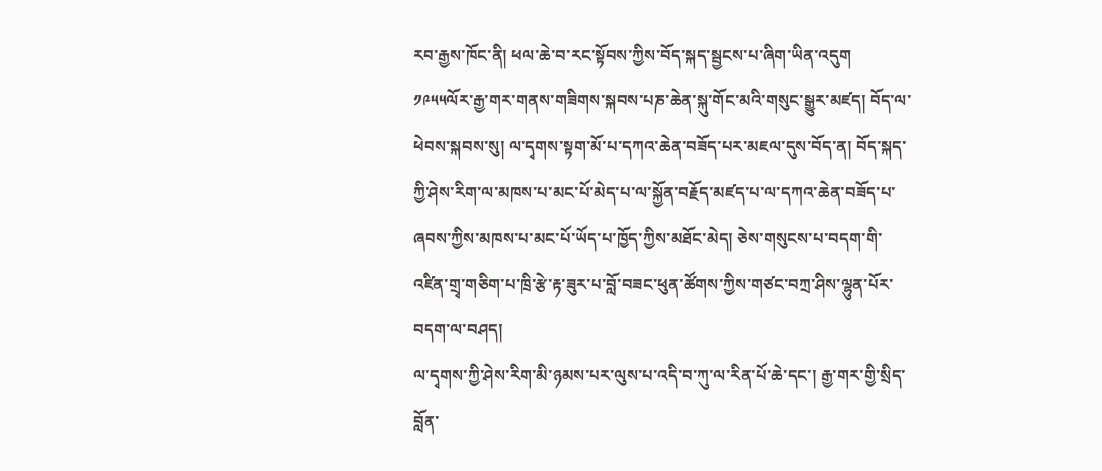རབ་རྒྱས་ཁོང་ནི། ཕལ་ཆེ་བ་རང་སྟོབས་ཀྱིས་བོད་སྐད་སྦྱངས་པ་ཞིག་ཡིན་འདུག ༡༩༥༥ལོར་རྒྱ་གར་གནས་གཟིགས་སྐབས་པཎ་ཆེན་སྐུ་གོང་མའི་གསུང་སྒྱུར་མཛད། བོད་ལ་ཕེབས་སྐབས་སུ། ལ་དྭགས་སྟག་མོ་པ་དཀའ་ཆེན་བཟོད་པར་མཇལ་དུས་བོད་ན། བོད་སྐད་ཀྱི་ཤེས་རིག་ལ་མཁས་པ་མང་པོ་མེད་པ་ལ་སྐྱོན་བརྗོད་མཛད་པ་ལ་དཀའ་ཆེན་བཟོད་པ་ཞབས་ཀྱིས་མཁས་པ་མང་པོ་ཡོད་པ་ཁྱོད་ཀྱིས་མཐོང་མེད། ཅེས་གསུངས་པ་བདག་གི་འཛིན་གྲྭ་གཅིག་པ་ཁྲི་རྩེ་རྟ་ཟུར་པ་བློ་བཟང་ཕུན་ཚོགས་ཀྱིས་གཙང་བཀྲ་ཤིས་ལྷུན་པོར་བདག་ལ་བཤད།
ལ་དྭགས་ཀྱི་ཤེས་རིག་མི་ཉམས་པར་ལུས་པ་འདི་བ་ཀུ་ལ་རིན་པོ་ཆེ་དང་། རྒྱ་གར་གྱི་སྲིད་བློན་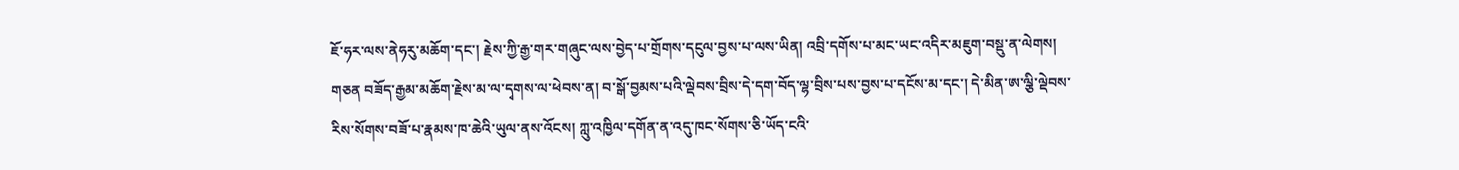ཇོ་ཧར་ལས་ནེཧརུ་མཆོག་དང་། རྗེས་ཀྱི་རྒྱ་གར་གཞུང་ལས་བྱེད་པ་གྲོགས་དངུལ་བྱས་པ་ལས་ཡིན། འབྲི་དགོས་པ་མང་ཡང་འདིར་མཇུག་བསྡུ་ན་ལེགས།
གཅན བཟོད་རྒྱམ་མཆོག་རྗེས་མ་ལ་དྭགས་ལ་ཕེབས་ན། བ་སྒོ་བྱམས་པའི་ལྡེབས་བྲིས་དེ་དག་བོད་ལྷ་བྲིས་པས་བྱས་པ་དངོས་མ་དང་། དེ་མིན་ཨ་ལྕི་ལྡེབས་རིས་སོགས་བཟོ་པ་རྣམས་ཁ་ཆེའི་ཡུལ་ནས་འོངས། ཀླུ་འཁྱིལ་དགོན་ན་འདུ་ཁང་སོགས་ཅི་ཡོད་ངའི་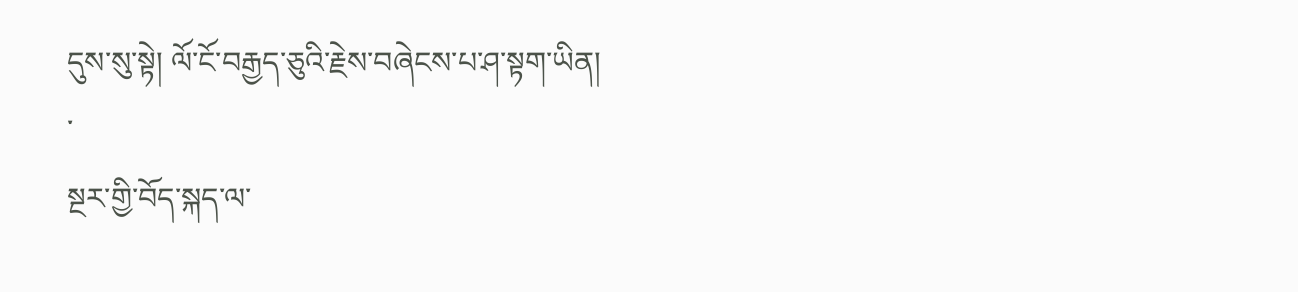དུས་སུ་སྟེ། ལོ་ངོ་བརྒྱད་ཅུའི་རྗེས་བཞེངས་པ་ཤ་སྟག་ཡིན།
་
སྔར་གྱི་བོད་སྐད་ལ་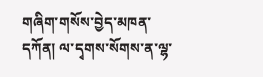གཞིག་གསོས་བྱེད་མཁན་དཀོན། ལ་དྭགས་སོགས་ན་ལྷ་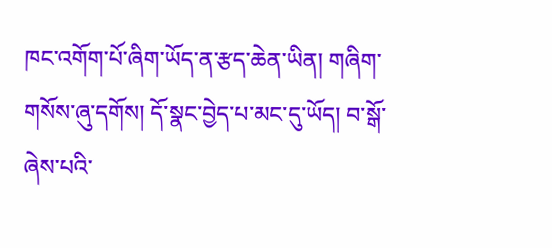ཁང་འགོག་པོ་ཞིག་ཡོད་ན་རྩད་ཆེན་ཡིན། གཞིག་གསོས་ཞུ་དགོས། དོ་སྣང་བྱེད་པ་མང་དུ་ཡོད། བ་སྒོ་ཞེས་པའི་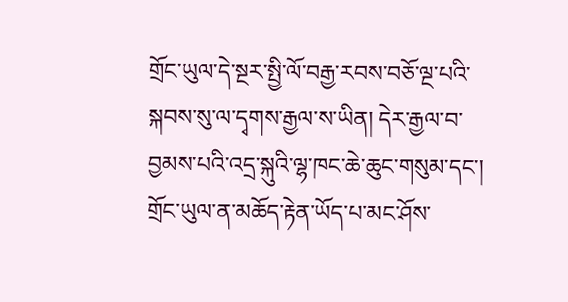གྲོང་ཡུལ་དེ་སྔར་སྤྱི་ལོ་བརྒྱ་རབས་བཅོ་ལྔ་པའི་སྐབས་སུ་ལ་དྭགས་རྒྱལ་ས་ཡིན། དེར་རྒྱལ་བ་བྱམས་པའི་འདྲ་སྐུའི་ལྷ་ཁང་ཆེ་ཆུང་གསུམ་དང་། གྲོང་ཡུལ་ན་མཆོད་རྟེན་ཡོད་པ་མང་ཤོས་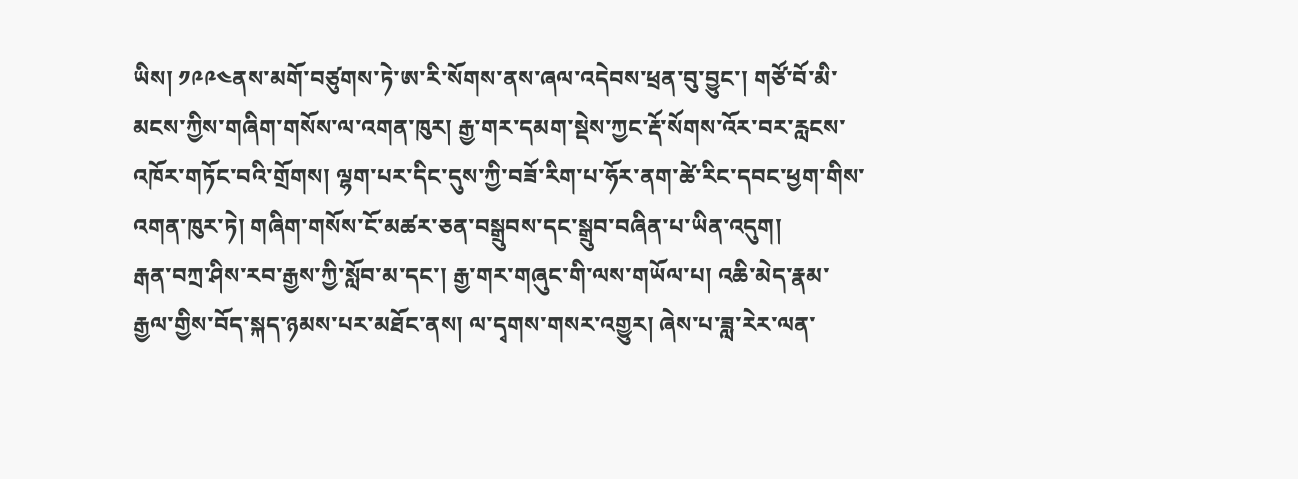ཡིས། ༡༩༩༤ནས་མགོ་བཙུགས་ཏེ་ཨ་རི་སོགས་ནས་ཞལ་འདེབས་ཕྲན་བུ་བྱུང་། གཙོ་བོ་མི་མངས་ཀྱིས་གཞིག་གསོས་ལ་འགན་ཁུར། རྒྱ་གར་དམག་སྡེས་ཀྱང་རྡོ་སོགས་འོར་བར་རླངས་འཁོར་གཏོང་བའི་གྲོགས། ལྷག་པར་དིང་དུས་ཀྱི་བཟོ་རིག་པ་ཧོར་ནག་ཚེ་རིང་དབང་ཕྱག་གིས་འགན་ཁུར་ཏེ། གཞིག་གསོས་ངོ་མཚར་ཅན་བསྒྲུབས་དང་སྒྲུབ་བཞིན་པ་ཡིན་འདུག།
རྒན་བཀྲ་ཤིས་རབ་རྒྱས་ཀྱི་སློབ་མ་དང་། རྒྱ་གར་གཞུང་གི་ལས་གཡོལ་པ། འཆི་མེད་རྣམ་རྒྱལ་གྱིས་བོད་སྐད་ཉམས་པར་མཐོང་ནས། ལ་དྭགས་གསར་འགྱུར། ཞེས་པ་ཟླ་རེར་ལན་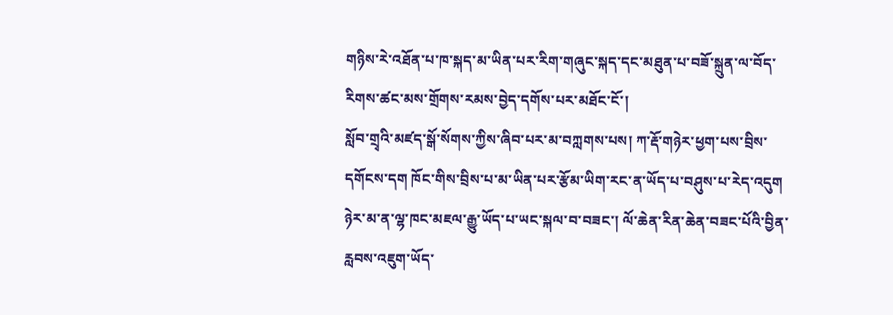གཉིས་རེ་འཐོན་པ་ཁ་སྐད་མ་ཡིན་པར་རིག་གཞུང་སྐད་དང་མཐུན་པ་བཟོ་སྐྲུན་ལ་བོད་རིགས་ཚང་མས་གྲོགས་རམས་བྱེད་དགོས་པར་མཐོང་ངོ་།
སློབ་གྲྭའི་མཛད་སྒོ་སོགས་ཀྱིས་ཞིབ་པར་མ་བཀླགས་པས། ཀ་རྡོ་གཉེར་ཕྱག་པས་བྲིས་དགོངས་དག ཁོང་གིས་བྲིས་པ་མ་ཡིན་པར་རྩོམ་ཡིག་རང་ན་ཡོད་པ་བཤུས་པ་རེད་འདུག ཉེར་མ་ན་ལྷ་ཁང་མཇལ་རྒྱུ་ཡོད་པ་ཡང་སྐལ་བ་བཟང་། ལོ་ཆེན་རིན་ཆེན་བཟང་པོའི་བྱིན་རླབས་འཇུག་ཡོད་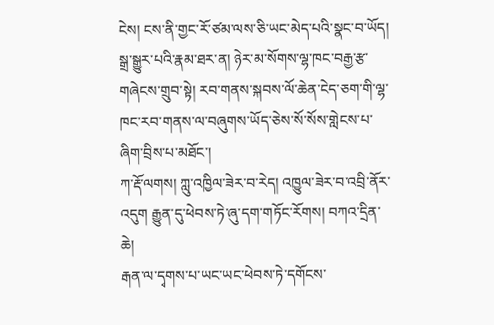ངེས། ངས་ནི་གྱང་རོ་ཙམ་ལས་ཅི་ཡང་མེད་པའི་སྣང་བ་ཡོད། སྒྲ་སྒྱུར་པའི་རྣམ་ཐར་ན། ཉེར་མ་སོགས་ལྷ་ཁང་བརྒྱ་རྩ་གཞེངས་གྲུབ་སྟེ། རབ་གནས་སྐབས་ལོ་ཆེན་ངེད་ཅག་གི་ལྷ་ཁང་རབ་གནས་ལ་བཞུགས་ཡོད་ཅེས་སོ་སོས་གླེངས་པ་ཞིག་བྲིས་པ་མཐོང་།
ཀ་རྡོ་ལགས། ཀླུ་འཁྱིལ་ཟེར་བ་རེད། འཁྱུལ་ཟེར་བ་འབྲི་ནོར་འདུག རྒྱུན་དུ་ཕེབས་ཏེ་ཞུ་དག་གཏོང་རོགས། བཀའ་དྲིན་ཆེ།
རྒན་ལ་དྭགས་པ་ཡང་ཡང་ཕེབས་ཏེ་དགོངས་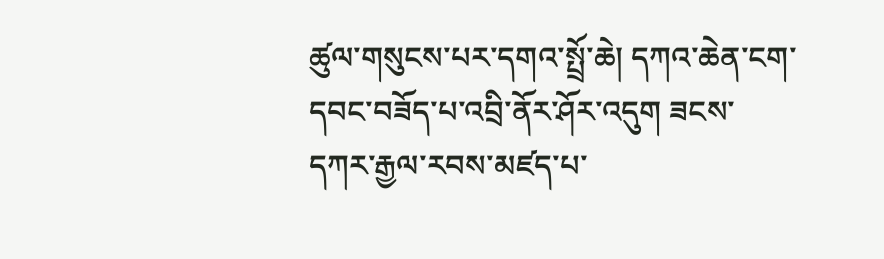ཚུལ་གསུངས་པར་དགའ་སྤྲོ་ཆེ། དཀའ་ཆེན་ངག་དབང་བཟོད་པ་འབྲི་ནོར་ཤོར་འདུག ཟངས་དཀར་རྒྱལ་རབས་མཛད་པ་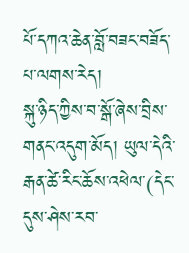པོ་དཀའ་ཆེན་བློ་བཟང་བཟོད་པ་ལགས་རེད།
སྐུ་ཉིད་ཀྱིས་བ་སྒོ་ཞེས་བྲིས་གནང་འདུག་མོད། ཡུལ་དེའི་རྒན་ཚེ་རིང་ཆོས་འཕེལ་(དེང་དུས་ཤེས་རབ་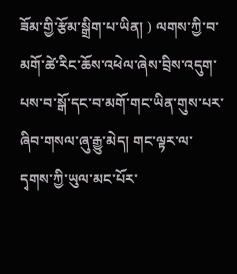ཟོམ་གྱི་རྩོམ་སྒྲིག་པ་ཡིན། ) ལགས་ཀྱི་བ་མགོ་ཚེ་རིང་ཆོས་འཕེལ་ཞེས་བྲིས་འདུག་པས་བ་སྒོ་དང་བ་མགོ་གང་ཡིན་གུས་པར་ཞིབ་གསལ་ཞུ་རྒྱུ་མེད། གང་ལྟར་ལ་དྭགས་ཀྱི་ཡུལ་མང་པོར་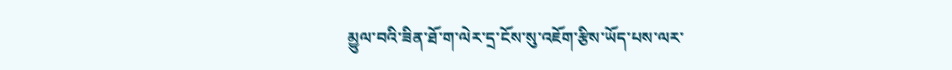མྱུལ་བའི་ཟིན་ཐོ་ག་ལེར་དྲ་ངོས་སུ་འཇོག་རྩིས་ཡོད་པས་ལར་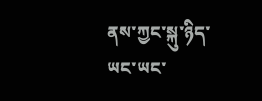ནས་ཀྱང་སྐུ་ཉིད་ཡང་ཡང་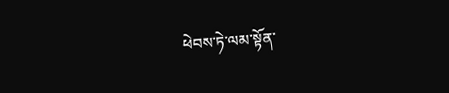ཕེབས་ཏེ་ལམ་སྟོན་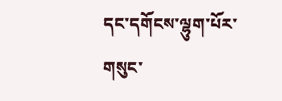དང་དགོངས་ལྷུག་པོར་གསུང་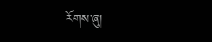རོགས་ཞུ།